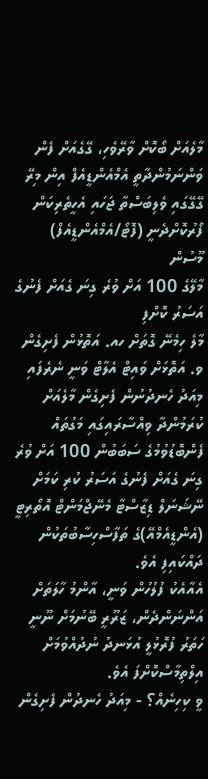މާލެއަށް ބޯކޮށް ވާރޭވެހި، ގޭގެއަށް ފެން ވަންނަމުންދާތީ އެމްއެންޑީއެފް އިން މިރޭ ގޭގޭގައި ވެލިބަސްތާ ޖަހައި އެހީތެރިކަން ފޯރުކޮށްދެނީ (ފޮޓޯ/އެމްއެންޑީއެފް)
މޫސުން
މާލޭގެ 100 އަށް ވުރެ ގިނަ ގެއަށް ފެނުގެ އަސަރު ކޮށްފި
މާލެ ހިމެނޭ ގޮތަށް ހއ. އަތޮޅުން ފެށިގެން ވ. އަތޮޅަށް ވައިޓް އެލާޓް ވަނީ ނެރެފައި
މިއަދު ހެނދުނުން ފެށިގެން މާލެއަށް ކުރަމުންދާ ވިއްސާރައިގައި މަގުތައް ފެންބޮޑުވުމުގެ ސަބަބުން 100 އަށް ވުރެ ގިނަ ގެއަށް ފެނުގެ އަސަރު ކުރި ކަމަށް ނޭޝަނަލް ޑިޒާސްޓާ މެނޭޖްމަންޓް އޮތޯރިޓީ (އެންޑީއެމްއޭ)ގެ ތަފާސްހިސާބުތަކުން ދައްކައިފި އެވެ.
އެއާއެކު ފުލުހުން ވަނީ، އާންމު ހާލަތަށް އަންނަންދެން، ޒަރޫރީ ބޭނުމަށް ނޫނީ ހަތަރު ފުރޮޅުލީ އުޅަނދު ނުދުއްވުމަށް އިލްތިމާސްކޮށްފަ އެވެ.
ވީ ކިހިނެއް؟ - މިއަދު ހެނދުން ފެށިގެން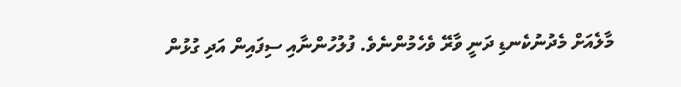މާލެއަށް މެދުނުކެނޑި ދަނީ ވާރޭ ވެހެމުންނެވެ. ފުލުހުންނާއި ސިފައިން އަދި ގުޅުން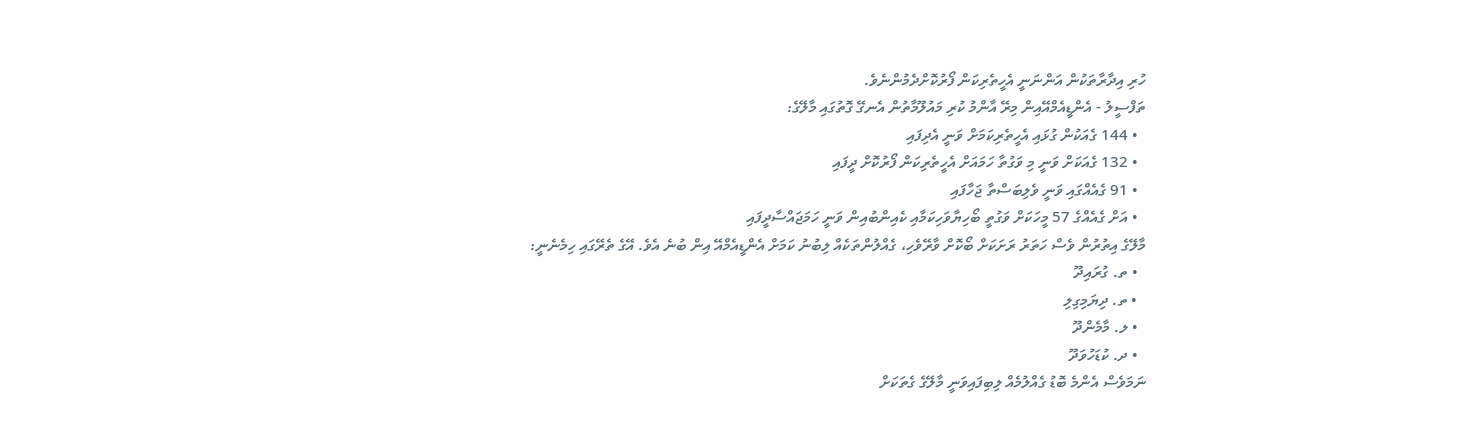ހުރި އިދާރާތަކުން އަންނަނީ އެހީތެރިކަން ފޯރުކޮށްދެމުންނެވެ.
ތަފްސީލު - އެންޑީއެމްއޭއިން މިރޭ އާންމު ކުރި މައުލޫމާތުން އެނގޭ ގޮތުގައި މާލޭގެ:
  • 144 ގެއަކުން ގުޅައި އެހީތެރިކަމަށް ވަނީ އެދިފައި
  • 132 ގެއަކަށް ވަނީ މި ވަގުތާ ހަމައަށް އެހީތެރިކަން ފޯރުކޮށް ދީފައި
  • 91 ގެއެއްގައި ވަނީ ވެލިބަސްތާ ޖަހާފައި
  • އަށް ގެއެއްގެ 57 މީހަކަށް ވަގުތީ ބޯހިޔާވަހިކަމާއި ކެއިންބުއިން ވަނީ ހަމަޖައްސާދީފައި
މާލޭގެ އިތުރުން ވެސް ހަތަރު ރަށަކަށް ބޯކޮށް ވާރޭވެހި، ގެއްލުންތަކެއް ލިބުނު ކަމަށް އެންޑީއެމްއޭ އިން ބުނެ އެވެ. އޭގެ ތެރޭގައި ހިމެނެނީ:
  • ތ. ގުރައިދޫ
  • ތ. ދިޔަމިގިލި
  • ލ. މާމެންދޫ
  • ދ. ކުޑަހުވަދޫ
ނަމަވެސް އެންމެ ބޮޑު ގެއްލުމެއް ލިބިފައިވަނީ މާލޭގެ ގެތަކަށް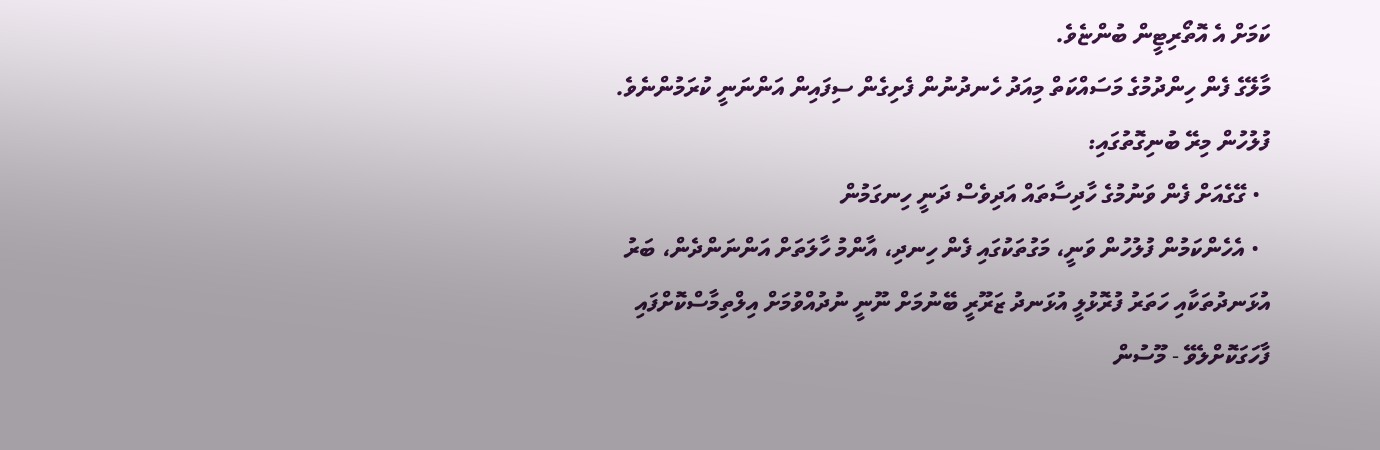ކަމަށް އެ އޮތޯރިޓީން ބުންޏެވެ.
މާލޭގެ ފެން ހިންދުމުގެ މަސައްކަތް މިއަދު ހެނދުނުން ފެށިގެން ސިފައިން އަންނަނީ ކުރަމުންނެވެ. ފުލުހުން މިރޭ ބުނިގޮތުގައި:
  • ގޭގެއަށް ފެން ވަނުމުގެ ހާދިސާތައް އަދިވެސް ދަނީ ހިނގަމުން
  • އެހެންކަމުން ފުލުހުން ވަނީ، މަގުތަކުގައި ފެން ހިނދި، އާންމު ހާލަތަށް އަންނަންދެން، ބަރު އުޅަނދުތަކާއި ހަތަރު ފުރޮޅުލީ އުޅަނދު ޒަރޫރީ ބޭނުމަށް ނޫނީ ނުދުއްވުމަށް އިލްތިމާސްކޮށްފައި
ފާހަގަކޮށްލެވޭ - މޫސުން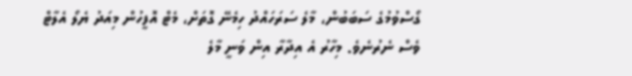ގޯސްވުމުގެ ސަބަބުން، މާލެ ސަރަހައްދު ހިމެނޭ ގޮތަށް، މެޓް އޮފީހުން މިއަދު ޔެލޯ އެލާޓް ވެސް ނެރުނެވެ. މިހާރު އެ އިދާރާ އިން ވަނީ މާލެ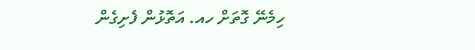ހިމެނޭ ގޮތަށް ހއ. އަތޮޅުން ފެށިގެން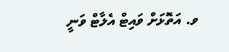ވ. އަތޮޅަށް ވައިޓް އެލާޓް ވަނީ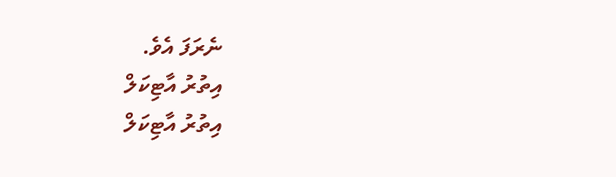ނެރަފަ އެވެ.
އިތުރު އާޓިކަލް
އިތުރު އާޓިކަލް